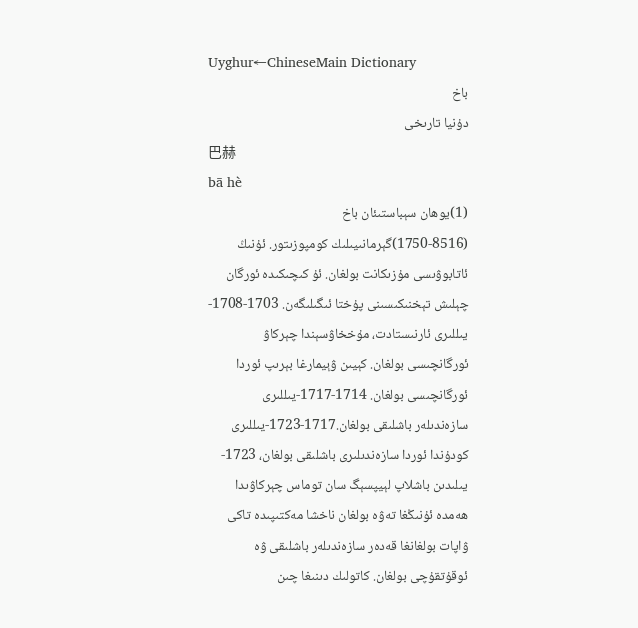Uyghur←ChineseMain Dictionary
باخ
دۇنيا تارىخى
巴赫
bā hè
(1)يوھان سېباستىئان باخ (8516-1750)گېرمانىيىلىك كومپوزىتور. ئۇنىڭ ئاتابوۋىسى مۇزىكانت بولغان. ئۇ كىچىكىدە ئورگان چېلىش تېخنىكىسىنى پۇختا ئىگىلىگەن. 1703-1708-يىللىرى ئارنىستادت، مۇخخاۋسېندا چېركاۋ ئورگانچىسى بولغان. كېيىن ۋېيمارغا بېرىپ ئوردا ئورگانچىسى بولغان. 1714-1717-يىللىرى سازەندىلەر باشلىقى بولغان.1717-1723-يىللىرى كودۇندا ئوردا سازەندىلىرى باشلىقى بولغان، 1723-يىلىدىن باشلاپ لېيپسېگ سان توماس چېركاۋىدا ھەمدە ئۇنىڭغا تەۋە بولغان ناخشا مەكتىپىدە تاكى ۋاپات بولغانغا قەدەر سازەندىلەر باشلىقى ۋە ئوقۇتقۇچى بولغان. كاتولىك دىنىغا چىن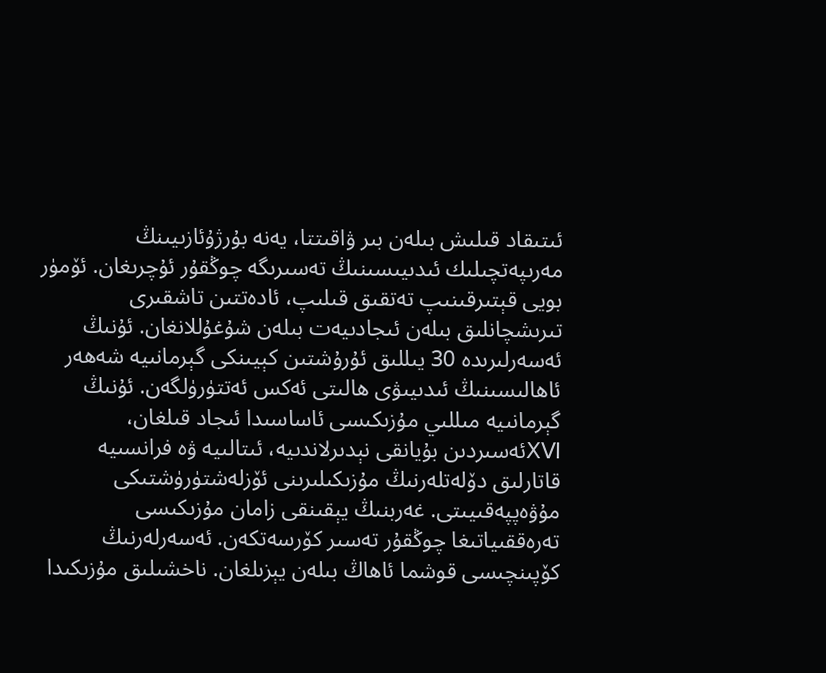ئىتىقاد قىلىش بىلەن بىر ۋاقىتتا، يەنە بۇرژۇئازىيىنڭ مەرىپەتچىلىك ئىدىيىسىنىڭ تەسىرىگە چوڭقۇر ئۇچرىغان. ئۆمۈر بويى قېتىرقىنىپ تەتقىق قىلىپ، ئادەتتىن تاشقىرى تىرىشچانلىق بىلەن ئىجادىيەت بىلەن شۇغۇللانغان. ئۇنىڭ ئەسەرلىرىدە 30 يىللىق ئۇرۇشتىن كېيىنكى گېرمانىيە شەھەر ئاھالىسىنىڭ ئىدىيىۋى ھالىتى ئەكس ئەتتۈرۈلگەن. ئۇنىڭ گېرمانىيە مىللىي مۇزىكىسى ئاساسىدا ئىجاد قىلغان، ⅩⅥئەسىردىن بۇيانقى نېدىرلاندىيە، ئىتالىيە ۋە فرانسىيە قاتارلىق دۆلەتلەرنىڭ مۇزىكىلىرىنى ئۆزلەشتۈرۈشتىكى مۇۋەپپەقىيىتى. غەربنىڭ يېقىنقى زامان مۇزىكىسى تەرەققىياتىغا چوڭقۇر تەسىر كۆرسەتكەن. ئەسەرلەرنىڭ كۆپىنچىسى قوشما ئاھاڭ بىلەن يېزىلغان. ناخشىلىق مۇزىكىدا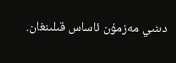دىنىي مەزمۇن ئاساس قىلىنغان.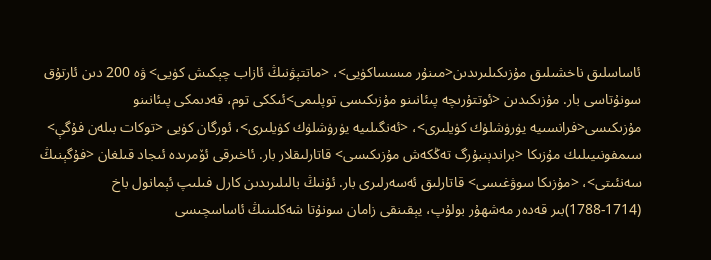ئاساسلىق ناخشىلىق مۇزىكىلىرىدىن<مىنۇر مىسساكۈيى>، <ماتتېۋنىڭ ئازاب چېكىش كۈيى> ۋە 200 دىن ئارتۇق سونۇتاسى بار. مۇزىكىدىن <ئوتتۇرىچە پىئانىنو مۇزىكىسى توپلىمى>ئىككى توم، قەدىمكى پىئانىنو مۇزىكىسى<فرانسىيە يۈرۈشلۈك كۈيلىرى>، <ئەنگىلىيە يۈرۈشلۈك كۈيلىرى>، ئورگان كۈيى <توكات بىلەن فۇگې> سىمفونىيىلىك مۇزىكا <براندېنبۇرگ تەڭكەش مۇزىكىسى> قاتارلىقلار بار. ئاخىرقى ئۆمرىدە ئىجاد قىلغان <فۇگېنىڭ سەنئىتى>، <مۇزىكا سوۋغىسى> قاتارلىق ئەسەرلىرى بار. ئۇنىڭ بالىلىرىدىن كارل فىلىپ ئېمانول باخ (1714-1788)بىر قەدەر مەشھۇر بولۇپ، يېقىنقى زامان سونۇتا شەكلىنىڭ ئاساسچىسى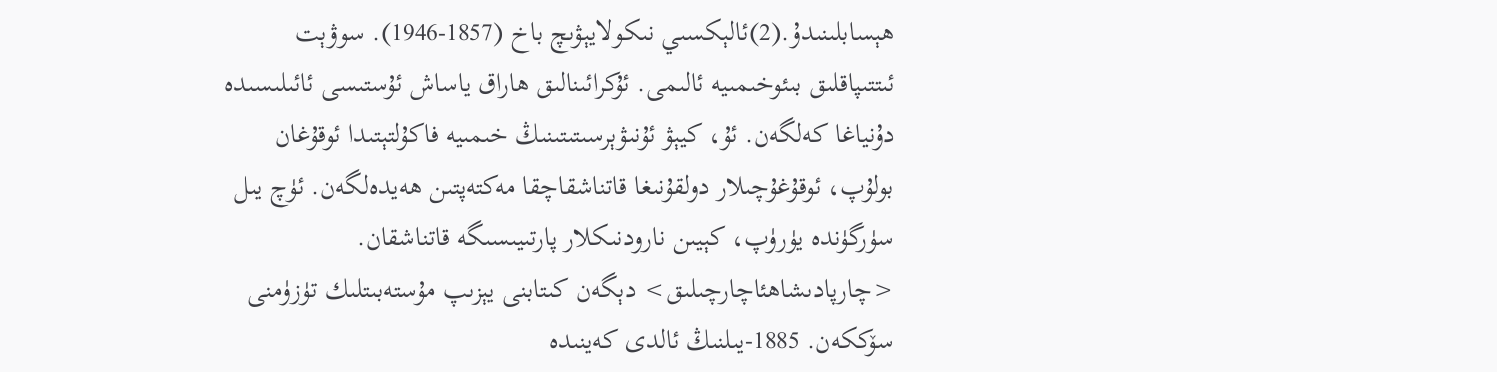ھېسابلىنىدۇ.(2)ئالېكسىي نىكولايېۋىچ باخ (1857-1946). سوۋېت ئىتتىپاقلىق بىئوخىمىيە ئالىمى. ئۇكرائىنالىق ھاراق ياساش ئۇستىسى ئائىلىسىدە دۇنياغا كەلگەن. ئۇ، كيېۋ ئۇنىۋېرسىتىتىنىڭ خىمىيە فاكۇلتېتىدا ئوقۇغان بولۇپ، ئوقۇغۇچىلار دولقۇنىغا قاتناشقاچقا مەكتەپتىن ھەيدەلگەن. ئۈچ يىل سۈرگۈندە يۈرۈپ، كېيىن نارودنىكلار پارتىيىسىگە قاتناشقان. <چارپادىشاھئاچارچىلىق> دېگەن كىتابنى يېزىپ مۇستەبىتلىك تۈزۈمنى سۆككەن. 1885-يىلنىڭ ئالدى كەينىدە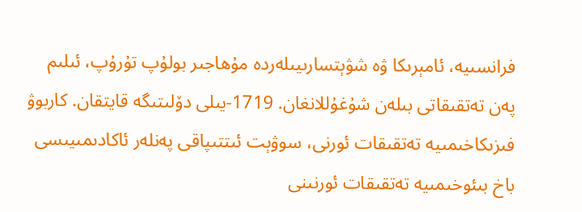فرانسىيە، ئامېرىكا ۋە شۋېتسارىيىلەردە مۇھاجىر بولۇپ تۇرۇپ، ئىلىم پەن تەتقىقاتى بىلەن شۇغۇللانغان. 1719-يىلى دۆلىتىگە قايتقان. كاربوۋ فىزىكاخىمىيە تەتقىقات ئورنى، سوۋېت ئىتتىپاقى پەنلەر ئاكادىمىيىسى باخ بىئوخىمىيە تەتقىقات ئورنىنى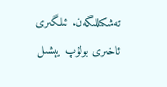تەشكىللىگەن. ئىلگىرى ئاخىرى بولۇپ يېشىل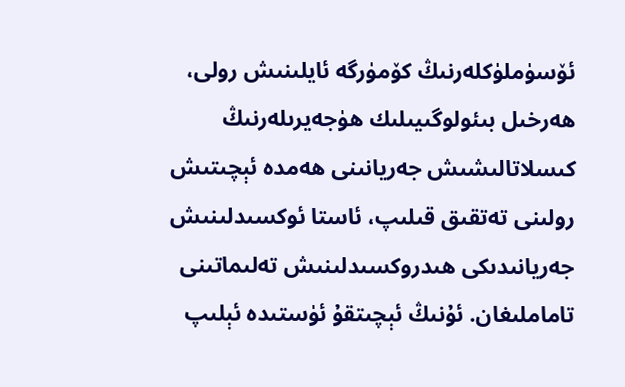ئۆسۈملۈكلەرنىڭ كۆمۈرگە ئايلىنىش رولى، ھەرخىل بىئولوگىيىلىك ھۈجەيرىلەرنىڭ كىسلاتالىشىش جەريانىنى ھەمدە ئېچىتىش رولىنى تەتقىق قىلىپ، ئاستا ئوكسىدلىنىش جەريانىدىكى ھىدروكسىدلىنىش تەلىماتىنى تاماملىغان. ئۇنىڭ ئېچىتقۇ ئۈستىدە ئېلىپ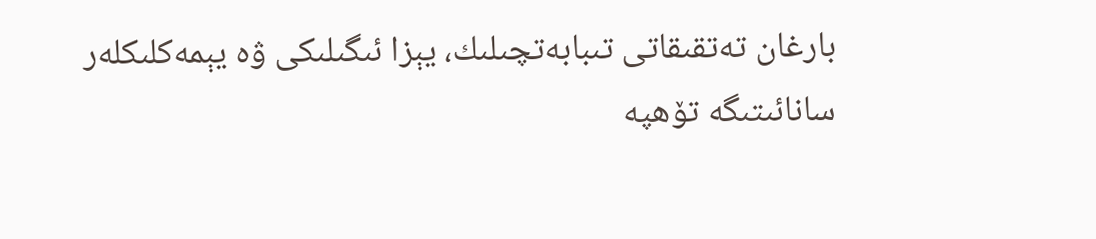بارغان تەتقىقاتى تىبابەتچىلىك، يېزا ئىگىلىكى ۋە يېمەكلىكلەر سانائىتىگە تۆھپە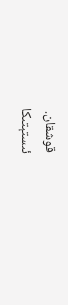قوشقان.
ئىستېتىكا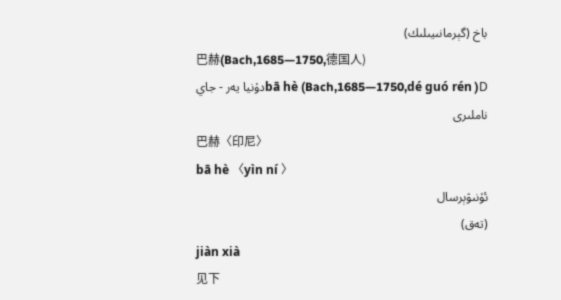باخ (گېرمانىيىلىك)
巴赫(Bach,1685—1750,德国人)
bā hè (Bach,1685—1750,dé guó rén )Dدۇنيا يەر - جاي ناملىرى
巴赫〈印尼〉
bā hè 〈yìn ní 〉
ئۇنىۋېرسال
(تەق)
jiàn xià
见下